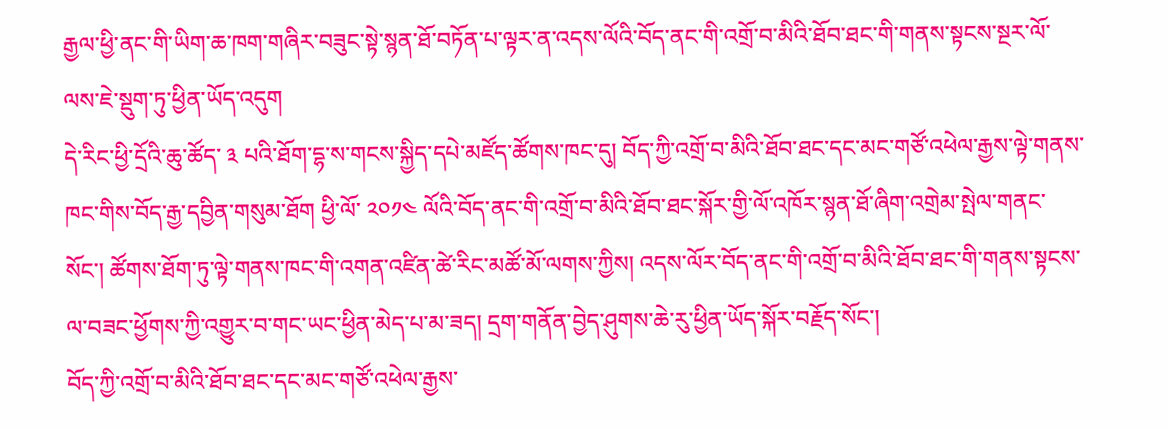རྒྱལ་ཕྱི་ནང་གི་ཡིག་ཆ་ཁག་གཞིར་བཟུང་སྟེ་སྙན་ཐོ་བཏོན་པ་ལྟར་ན་འདས་ལོའི་བོད་ནང་གི་འགྲོ་བ་མིའི་ཐོབ་ཐང་གི་གནས་སྟངས་སྔར་ལོ་ལས་ཇེ་སྡུག་ཏུ་ཕྱིན་ཡོད་འདུག
དེ་རིང་ཕྱི་དྲོའི་ཆུ་ཚོད་ ༣ པའི་ཐོག་དྷ་ས་གངས་སྐྱིད་དཔེ་མཛོད་ཚོགས་ཁང་དུ། བོད་ཀྱི་འགྲོ་བ་མིའི་ཐོབ་ཐང་དང་མང་གཙོ་འཕེལ་རྒྱས་ལྟེ་གནས་ཁང་གིས་བོད་རྒྱ་དབྱིན་གསུམ་ཐོག ཕྱི་ལོ་ ༢༠༡༤ ལོའི་བོད་ནང་གི་འགྲོ་བ་མིའི་ཐོབ་ཐང་སྐོར་གྱི་ལོ་འཁོར་སྙན་ཐོ་ཞིག་འགྲེམ་སྤེལ་གནང་སོང་། ཚོགས་ཐོག་ཏུ་ལྟེ་གནས་ཁང་གི་འགན་འཛིན་ཚེ་རིང་མཚོ་མོ་ལགས་ཀྱིས། འདས་ལོར་བོད་ནང་གི་འགྲོ་བ་མིའི་ཐོབ་ཐང་གི་གནས་སྟངས་ལ་བཟང་ཕྱོགས་ཀྱི་འགྱུར་བ་གང་ཡང་ཕྱིན་མེད་པ་མ་ཟད། དྲག་གནོན་བྱེད་ཤུགས་ཆེ་རུ་ཕྱིན་ཡོད་སྐོར་བརྗོད་སོང་།
བོད་ཀྱི་འགྲོ་བ་མིའི་ཐོབ་ཐང་དང་མང་གཙོ་འཕེལ་རྒྱས་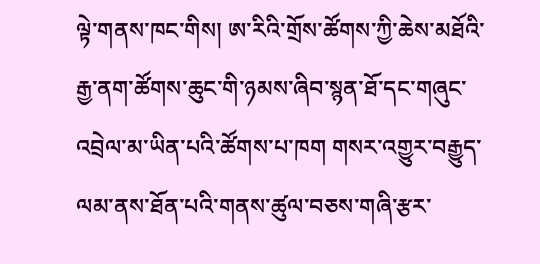ལྟེ་གནས་ཁང་གིས། ཨ་རིའི་གྲོས་ཚོགས་ཀྱི་ཆེས་མཐོའི་རྒྱ་ནག་ཚོགས་ཆུང་གི་ཉམས་ཞིབ་སྙན་ཐོ་དང་གཞུང་འབྲེལ་མ་ཡིན་པའི་ཚོགས་པ་ཁག གསར་འགྱུར་བརྒྱུད་ལམ་ནས་ཐོན་པའི་གནས་ཚུལ་བཅས་གཞི་རྩར་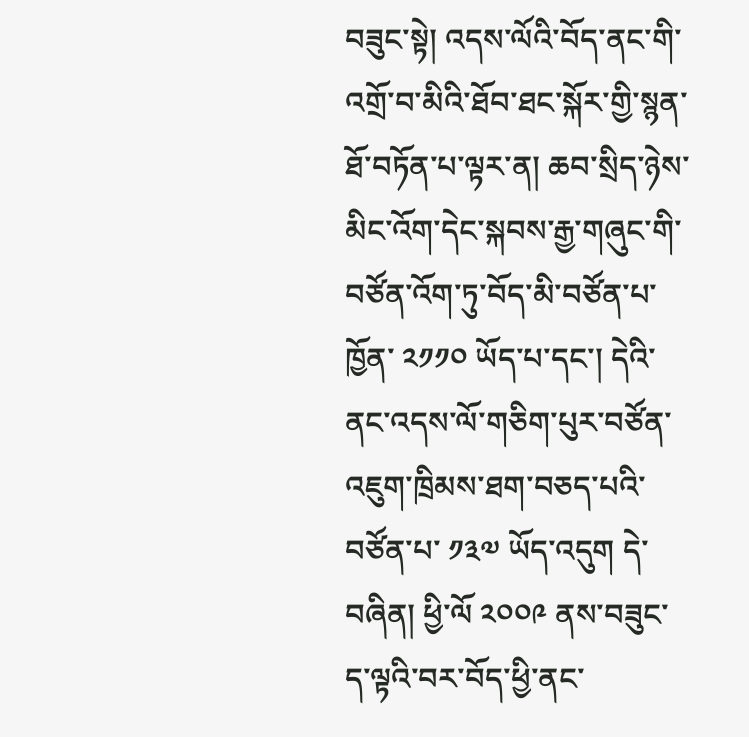བཟུང་སྟེ། འདས་ལོའི་བོད་ནང་གི་འགྲོ་བ་མིའི་ཐོབ་ཐང་སྐོར་གྱི་སྙན་ཐོ་བཏོན་པ་ལྟར་ན། ཆབ་སྲིད་ཉེས་མིང་འོག་དེང་སྐབས་རྒྱ་གཞུང་གི་བཙོན་འོག་ཏུ་བོད་མི་བཙོན་པ་ཁྱོན་ ༢༡༡༠ ཡོད་པ་དང་། དེའི་ནང་འདས་ལོ་གཅིག་པུར་བཙོན་འཇུག་ཁྲིམས་ཐག་བཅད་པའི་བཙོན་པ་ ༡༣༧ ཡོད་འདུག དེ་བཞིན། ཕྱི་ལོ ༢༠༠༩ ནས་བཟུང་ད་ལྟའི་བར་བོད་ཕྱི་ནང་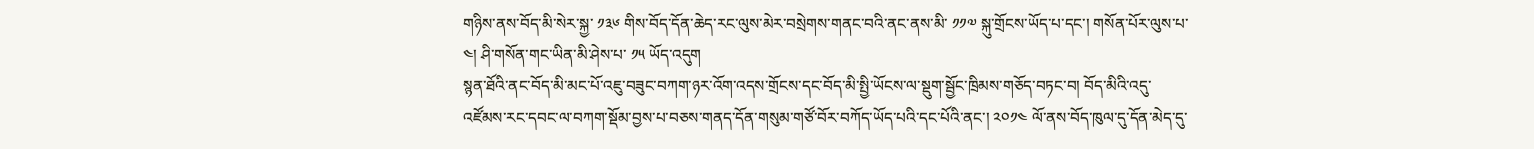གཉིས་ནས་བོད་མི་སེར་སྐྱ་ ༡༣༦ གིས་བོད་དོན་ཆེད་རང་ལུས་མེར་བསྲེགས་གནང་བའི་ནང་ནས་མི་ ༡༡༧ སྐུ་གྲོངས་ཡོད་པ་དང་། གསོན་པོར་ལུས་པ་ ༤། ཤི་གསོན་གང་ཡིན་མི་ཤེས་པ་ ༡༥ ཡོད་འདུག
སྙན་ཐོའི་ནང་བོད་མི་མང་པོ་འཇུ་བཟུང་བཀག་ཉར་འོག་འདས་གྲོངས་དང་བོད་མི་སྤྱི་ཡོངས་ལ་སྡུག་སྦྱོང་ཁྲིམས་གཅོད་བཏང་བ། བོད་མིའི་འདུ་འཛོམས་རང་དབང་ལ་བཀག་སྡོམ་བྱས་པ་བཅས་གནད་དོན་གསུམ་གཙོ་བོར་བཀོད་ཡོད་པའི་དང་པོའི་ནང་། ༢༠༡༤ ལོ་ནས་བོད་ཁུལ་དུ་དོན་མེད་དུ་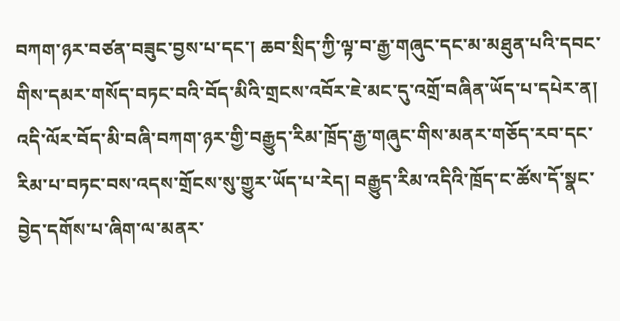བཀག་ཉར་བཙན་བཟུང་བྱས་པ་དང་། ཆབ་སྲིད་ཀྱི་ལྟ་བ་རྒྱ་གཞུང་དང་མ་མཐུན་པའི་དབང་གིས་དམར་གསོད་བཏང་བའི་བོད་མིའི་གྲངས་འབོར་ཇེ་མང་དུ་འགྲོ་བཞིན་ཡོད་པ་དཔེར་ན། འདི་ལོར་བོད་མི་བཞི་བཀག་ཉར་གྱི་བརྒྱུད་རིམ་ཁྲོད་རྒྱ་གཞུང་གིས་མནར་གཅོད་རབ་དང་རིམ་པ་བཏང་བས་འདས་གྲོངས་སུ་གྱུར་ཡོད་པ་རེད། བརྒྱུད་རིམ་འདིའི་ཁྲོད་ང་ཚོས་དོ་སྣང་བྱེད་དགོས་པ་ཞིག་ལ་མནར་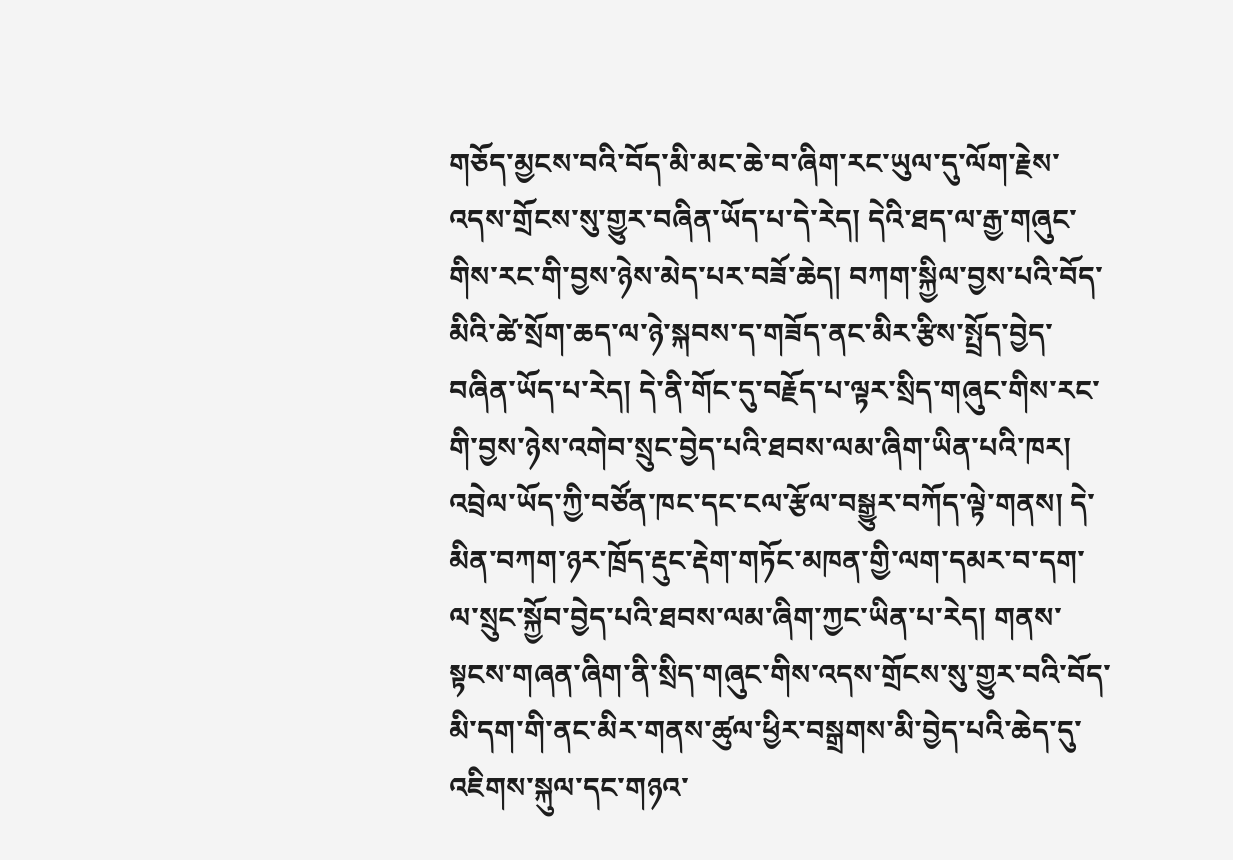གཅོད་མྱངས་བའི་བོད་མི་མང་ཆེ་བ་ཞིག་རང་ཡུལ་དུ་ལོག་རྗེས་འདས་གྲོངས་སུ་གྱུར་བཞིན་ཡོད་པ་དེ་རེད། དེའི་ཐད་ལ་རྒྱ་གཞུང་གིས་རང་གི་བྱས་ཉེས་མེད་པར་བཟོ་ཆེད། བཀག་སྐྱིལ་བྱས་པའི་བོད་མིའི་ཚེ་སྲོག་ཆད་ལ་ཉེ་སྐབས་ད་གཟོད་ནང་མིར་རྩིས་སྤྲོད་བྱེད་བཞིན་ཡོད་པ་རེད། དེ་ནི་གོང་དུ་བརྗོད་པ་ལྟར་སྲིད་གཞུང་གིས་རང་གི་བྱས་ཉེས་འགེབ་སྲུང་བྱེད་པའི་ཐབས་ལམ་ཞིག་ཡིན་པའི་ཁར། འབྲེལ་ཡོད་ཀྱི་བཙོན་ཁང་དང་ངལ་རྩོལ་བསྒྱུར་བཀོད་ལྟེ་གནས། དེ་མིན་བཀག་ཉར་ཁྲོད་རྡུང་རྡེག་གཏོང་མཁན་གྱི་ལག་དམར་བ་དག་ལ་སྲུང་སྐྱོབ་བྱེད་པའི་ཐབས་ལམ་ཞིག་ཀྱང་ཡིན་པ་རེད། གནས་སྟངས་གཞན་ཞིག་ནི་སྲིད་གཞུང་གིས་འདས་གྲོངས་སུ་གྱུར་བའི་བོད་མི་དག་གི་ནང་མིར་གནས་ཚུལ་ཕྱིར་བསྒྲགས་མི་བྱེད་པའི་ཆེད་དུ་འཇིགས་སྐུལ་དང་གཉའ་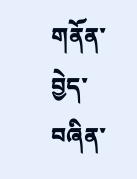གནོན་བྱེད་བཞིན་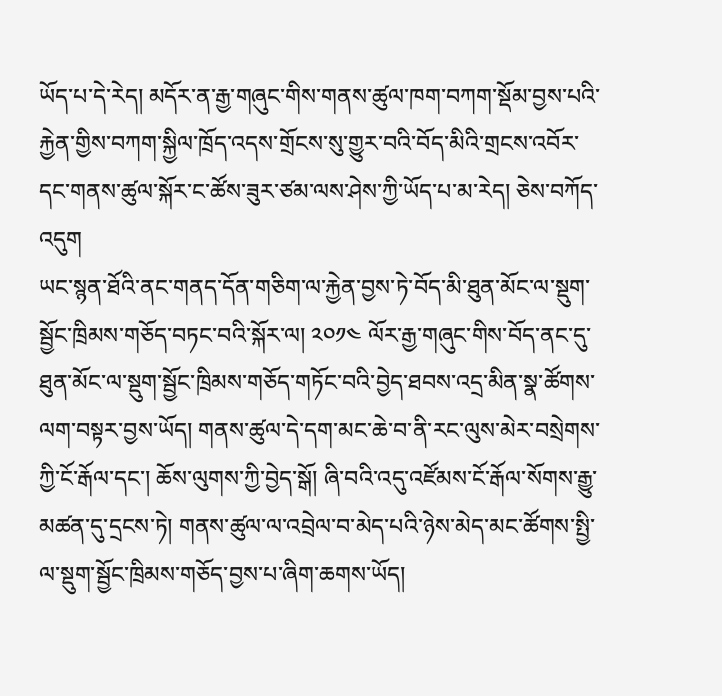ཡོད་པ་དེ་རེད། མདོར་ན་རྒྱ་གཞུང་གིས་གནས་ཚུལ་ཁག་བཀག་སྡོམ་བྱས་པའི་རྐྱེན་གྱིས་བཀག་སྐྱིལ་ཁྲོད་འདས་གྲོངས་སུ་གྱུར་བའི་བོད་མིའི་གྲངས་འབོར་དང་གནས་ཚུལ་སྐོར་ང་ཚོས་ཟུར་ཙམ་ལས་ཤེས་ཀྱི་ཡོད་པ་མ་རེད། ཅེས་བཀོད་འདུག
ཡང་སྙན་ཐོའི་ནང་གནད་དོན་གཅིག་ལ་རྐྱེན་བྱས་ཏེ་བོད་མི་ཐུན་མོང་ལ་སྡུག་སྦྱོང་ཁྲིམས་གཅོད་བཏང་བའི་སྐོར་ལ། ༢༠༡༤ ལོར་རྒྱ་གཞུང་གིས་བོད་ནང་དུ་ཐུན་མོང་ལ་སྡུག་སྦྱོང་ཁྲིམས་གཅོད་གཏོང་བའི་བྱེད་ཐབས་འདྲ་མིན་སྣ་ཚོགས་ལག་བསྟར་བྱས་ཡོད། གནས་ཚུལ་དེ་དག་མང་ཆེ་བ་ནི་རང་ལུས་མེར་བསྲེགས་ཀྱི་ངོ་རྒོལ་དང་། ཆོས་ལུགས་ཀྱི་བྱེད་སྒོ། ཞི་བའི་འདུ་འཛོམས་ངོ་རྒོལ་སོགས་རྒྱུ་མཚན་དུ་དྲངས་ཏེ། གནས་ཚུལ་ལ་འབྲེལ་བ་མེད་པའི་ཉེས་མེད་མང་ཚོགས་སྤྱི་ལ་སྡུག་སྦྱོང་ཁྲིམས་གཅོད་བྱས་པ་ཞིག་ཆགས་ཡོད།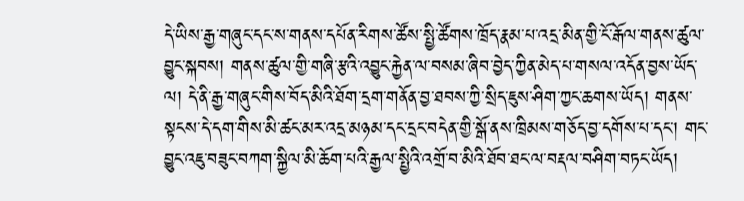དེ་ཡིས་རྒྱ་གཞུང་དང་ས་གནས་དཔོན་རིགས་ཚོས་སྤྱི་ཚོགས་ཁྲོད་རྣམ་པ་འདྲ་མིན་གྱི་ངོ་རྒོལ་གནས་ཚུལ་བྱུང་སྐབས། གནས་ཚུལ་གྱི་གཞི་རྩའི་འབྱུང་རྐྱེན་ལ་བསམ་ཞིབ་བྱེད་ཀྱིན་མེད་པ་གསལ་འདོན་བྱས་ཡོད་ལ། དེ་ནི་རྒྱ་གཞུང་གིས་བོད་མིའི་ཐོག་དྲག་གནོན་བྱ་ཐབས་ཀྱི་སྲིད་ཇུས་ཤིག་ཀྱང་ཆགས་ཡོད། གནས་སྟངས་དེ་དག་གིས་མི་ཚང་མར་འདྲ་མཉམ་དང་དྲང་བདེན་གྱི་སྒོ་ནས་ཁྲིམས་གཅོད་བྱ་དགོས་པ་དང་། གང་བྱུང་འཇུ་བཟུང་བཀག་སྐྱིལ་མི་ཆོག་པའི་རྒྱལ་སྤྱིའི་འགྲོ་བ་མིའི་ཐོབ་ཐང་ལ་བརྡལ་བཤིག་བཏང་ཡོད།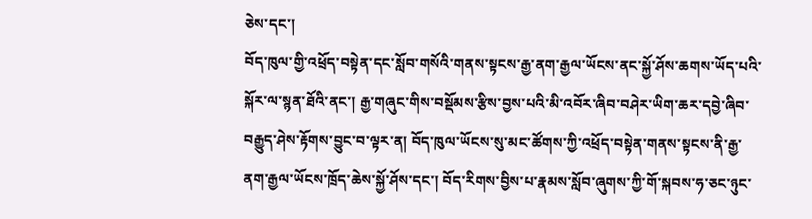ཅེས་དང་།
བོད་ཁུལ་གྱི་འཕྲོད་བསྟེན་དང་སློབ་གསོའི་གནས་སྟངས་རྒྱ་ནག་རྒྱལ་ཡོངས་ནང་སྐྱོ་ཤོས་ཆགས་ཡོད་པའི་སྐོར་ལ་སྙན་ཐོའི་ནང་། རྒྱ་གཞུང་གིས་བསྡོམས་རྩིས་བྱས་པའི་མི་འབོར་ཞིབ་བཤེར་ཡིག་ཆར་དབྱེ་ཞིབ་བརྒྱུད་ཤེས་རྟོགས་བྱུང་བ་ལྟར་ན། བོད་ཁུལ་ཡོངས་སུ་མང་ཚོགས་ཀྱི་འཕྲོད་བསྟེན་གནས་སྟངས་ནི་རྒྱ་ནག་རྒྱལ་ཡོངས་ཁྲོད་ཆེས་སྐྱོ་ཤོས་དང་། བོད་རིགས་བྱིས་པ་རྣམས་སློབ་ཞུགས་ཀྱི་གོ་སྐབས་ཧ་ཅང་ཉུང་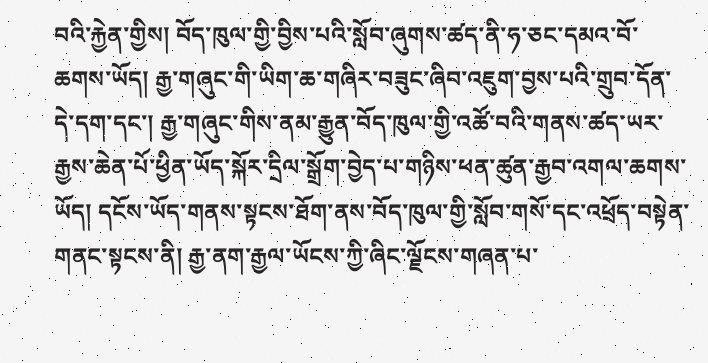བའི་རྐྱེན་གྱིས། བོད་ཁུལ་གྱི་བྱིས་པའི་སློབ་ཞུགས་ཚད་ནི་ཧ་ཅང་དམའ་བོ་ཆགས་ཡོད། རྒྱ་གཞུང་གི་ཡིག་ཆ་གཞིར་བཟུང་ཞིབ་འཇུག་བྱས་པའི་གྲུབ་དོན་དེ་དག་དང་། རྒྱ་གཞུང་གིས་ནམ་རྒྱུན་བོད་ཁུལ་གྱི་འཚོ་བའི་གནས་ཚད་ཡར་རྒྱས་ཆེན་པོ་ཕྱིན་ཡོད་སྐོར་དྲིལ་སྒྲོག་བྱེད་པ་གཉིས་ཕན་ཚུན་རྒྱབ་འགལ་ཆགས་ཡོད། དངོས་ཡོད་གནས་སྟངས་ཐོག་ནས་བོད་ཁུལ་གྱི་སློབ་གསོ་དང་འཕྲོད་བསྟེན་གནང་སྟངས་ནི། རྒྱ་ནག་རྒྱལ་ཡོངས་ཀྱི་ཞིང་ལྗོངས་གཞན་པ་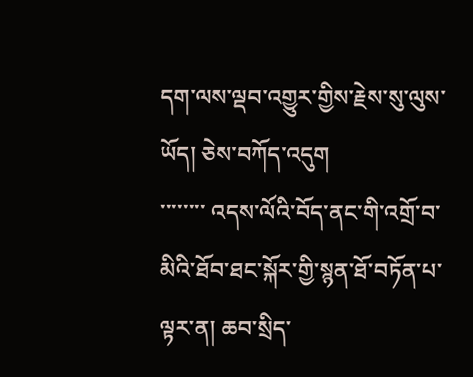དག་ལས་ལྡབ་འགྱུར་གྱིས་རྗེས་སུ་ལུས་ཡོད། ཅེས་བཀོད་འདུག
་་་་་་་་ འདས་ལོའི་བོད་ནང་གི་འགྲོ་བ་མིའི་ཐོབ་ཐང་སྐོར་གྱི་སྙན་ཐོ་བཏོན་པ་ལྟར་ན། ཆབ་སྲིད་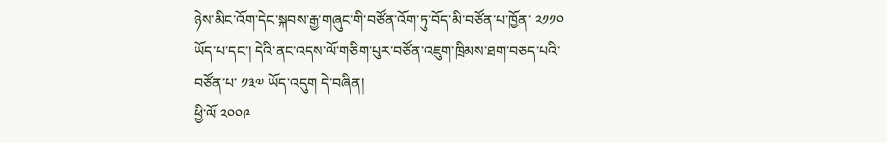ཉེས་མིང་འོག་དེང་སྐབས་རྒྱ་གཞུང་གི་བཙོན་འོག་ཏུ་བོད་མི་བཙོན་པ་ཁྱོན་ ༢༡༡༠ ཡོད་པ་དང་། དེའི་ནང་འདས་ལོ་གཅིག་པུར་བཙོན་འཇུག་ཁྲིམས་ཐག་བཅད་པའི་བཙོན་པ་ ༡༣༧ ཡོད་འདུག དེ་བཞིན།
ཕྱི་ལོ ༢༠༠༩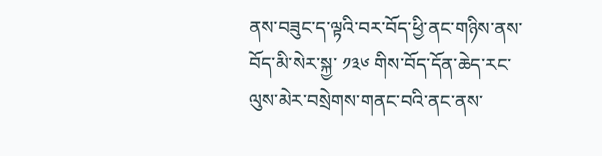ནས་བཟུང་ད་ལྟའི་བར་བོད་ཕྱི་ནང་གཉིས་ནས་བོད་མི་སེར་སྐྱ་ ༡༣༦ གིས་བོད་དོན་ཆེད་རང་ལུས་མེར་བསྲེགས་གནང་བའི་ནང་ནས་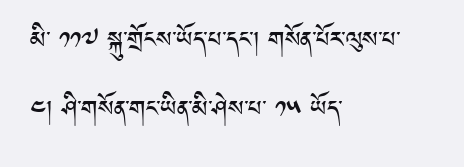མི་ ༡༡༧ སྐུ་གྲོངས་ཡོད་པ་དང་། གསོན་པོར་ལུས་པ་ ༤། ཤི་གསོན་གང་ཡིན་མི་ཤེས་པ་ ༡༥ ཡོད་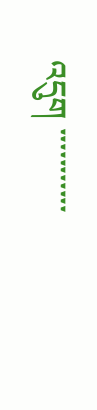འདུག ་་་་་་་་་་་